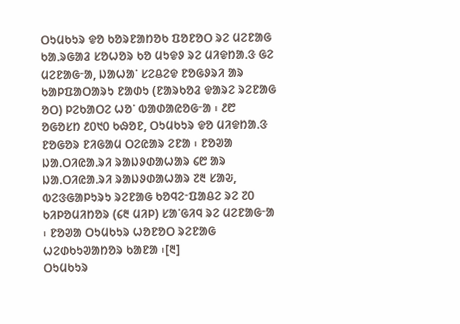ᱛᱩᱢᱠᱩᱨ ᱫᱚ ᱠᱚᱨᱱᱟᱴᱚᱠ ᱯᱚᱱᱚᱛ ᱨᱮ ᱢᱮᱱᱟᱜ ᱠᱟᱹᱨᱜᱟᱲ ᱥᱚᱦᱚᱨ ᱠᱚ ᱢᱩᱫᱽ ᱨᱮ ᱢᱤᱫᱴᱟᱹᱝ ᱜᱮ ᱢᱮᱱᱟᱜᱼᱟ, ᱡᱟᱦᱟᱸ ᱥᱮᱪᱮᱫ ᱱᱚᱜᱽᱨᱤ ᱟᱨ ᱠᱟᱞᱯᱟᱛᱟᱨᱩ ᱱᱟᱰᱩ (ᱱᱟᱨᱠᱚᱲ ᱫᱟᱨᱮ ᱨᱮᱱᱟᱜ ᱚᱛ) ᱞᱮᱠᱟᱛᱮ ᱦᱚᱸ ᱵᱟᱰᱟᱭᱚᱜᱼᱟ ᱾ ᱒᱘ ᱚᱜᱚᱥᱴ ᱒᱐᱑᱐ ᱠᱷᱚᱱ, ᱛᱩᱢᱠᱩᱨ ᱫᱚ ᱢᱤᱫᱴᱟᱹᱝ ᱱᱚᱜᱚᱨ ᱱᱤᱜᱟᱢ ᱛᱮᱭᱟᱨ ᱮᱱᱟ ᱾ ᱱᱚᱣᱟ ᱡᱟᱹᱛᱤᱭᱟᱹᱨᱤ ᱨᱟᱡᱽᱰᱟᱦᱟᱨ ᱔᱘ ᱟᱨ ᱡᱟᱹᱛᱤᱭᱟᱹᱨᱤ ᱨᱟᱡᱽᱰᱟᱦᱟᱨ ᱗᱓ ᱥᱟᱶ, ᱵᱮᱝᱜᱟᱞᱩᱨᱩ ᱨᱮᱱᱟᱜ ᱠᱚᱧᱮᱼᱯᱟᱪᱮ ᱨᱮ ᱗᱐ ᱠᱤᱞᱚᱢᱤᱴᱚᱨ (᱔᱓ ᱢᱤᱞ) ᱥᱟᱸᱜᱤᱧ ᱨᱮ ᱢᱮᱱᱟᱜᱼᱟ ᱾ ᱱᱚᱣᱟ ᱛᱩᱢᱠᱩᱨ ᱦᱚᱱᱚᱛ ᱨᱮᱱᱟᱜ ᱦᱮᱰᱠᱩᱣᱟᱴᱚᱨ ᱠᱟᱱᱟ ᱾[᱓]
ᱛᱩᱢᱠᱩᱨ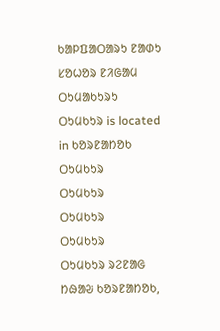ᱠᱟᱞᱯᱟᱛᱟᱨᱩ ᱱᱟᱰᱩ
ᱥᱚᱦᱚᱨ ᱱᱤᱜᱟᱢ
ᱛᱩᱢᱟᱠᱩᱨᱩ
ᱛᱩᱢᱠᱩᱨ is located in ᱠᱚᱨᱱᱟᱴᱚᱠ
ᱛᱩᱢᱠᱩᱨ
ᱛᱩᱢᱠᱩᱨ
ᱛᱩᱢᱠᱩᱨ
ᱛᱩᱢᱠᱩᱨ
ᱛᱩᱢᱠᱩᱨ ᱨᱮᱱᱟᱜ ᱴᱷᱟᱶ ᱠᱚᱨᱱᱟᱴᱚᱠ,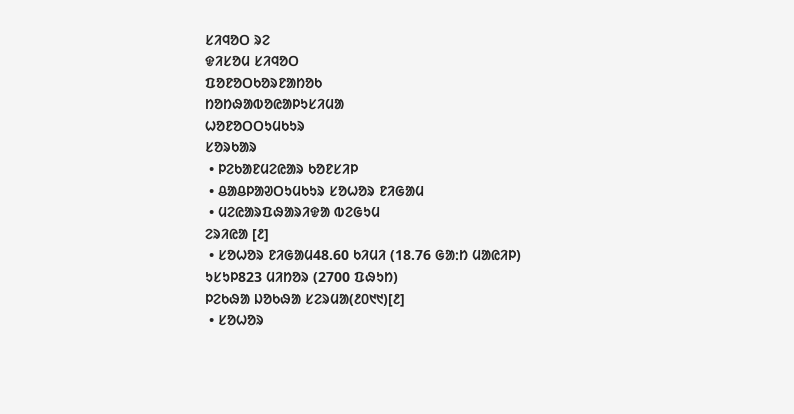ᱥᱤᱧᱚᱛ ᱨᱮ
ᱫᱤᱥᱚᱢ ᱥᱤᱧᱚᱛ
ᱯᱚᱱᱚᱛᱠᱚᱨᱱᱟᱴᱚᱠ
ᱴᱚᱴᱷᱟᱵᱚᱭᱟᱞᱩᱥᱤᱢᱟ
ᱦᱚᱱᱚᱛᱛᱩᱢᱠᱩᱨ
ᱥᱚᱨᱠᱟᱨ
 • ᱞᱮᱠᱟᱱᱢᱮᱭᱟᱨ ᱠᱚᱱᱥᱤᱞ
 • ᱪᱟᱪᱞᱟᱣᱛᱩᱢᱠᱩᱨ ᱥᱚᱦᱚᱨ ᱱᱤᱜᱟᱢ
 • ᱢᱮᱭᱟᱨᱯᱷᱟᱨᱤᱫᱟ ᱵᱮᱜᱩᱢ
ᱮᱨᱤᱭᱟ [᱒]
 • ᱥᱚᱦᱚᱨ ᱱᱤᱜᱟᱢ48.60 ᱠᱤᱢᱤ (18.76 ᱜᱟᱺᱴ ᱢᱟᱭᱤᱞ)
ᱩᱥᱩᱞ823 ᱢᱤᱴᱚᱨ (2700 ᱯᱷᱩᱴ)
ᱞᱮᱠᱷᱟ ᱡᱚᱠᱷᱟ ᱥᱮᱨᱢᱟ(᱒᱐᱑᱑)[᱒]
 • ᱥᱚᱦᱚᱨ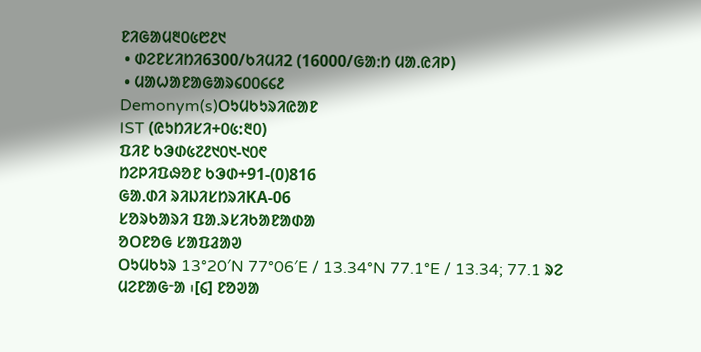ᱱᱤᱜᱟᱢ᱓᱐᱕᱘᱒᱑
 • ᱰᱮᱱᱥᱤᱴᱤ6300/ᱠᱤᱢᱤ2 (16000/ᱜᱟᱺᱴ ᱢᱟᱹᱭᱤᱞ)
 • ᱢᱟᱦᱟᱱᱟᱜᱟᱨ᱔᱐᱐᱔᱔᱒
Demonym(s)ᱛᱩᱢᱠᱩᱨᱤᱭᱟᱱ
IST (ᱭᱩᱴᱤᱥᱤ+᱐᱕:᱓᱐)
ᱯᱤᱱ ᱠᱳᱰ᱕᱗᱒᱑᱐᱑-᱑᱐᱖
ᱴᱮᱞᱤᱯᱷᱚᱱ ᱠᱳᱰ+91-(0)816
ᱜᱟᱹᱰᱤ ᱨᱤᱡᱤᱥᱴᱨᱤKA-06
ᱥᱚᱨᱠᱟᱨᱤ ᱯᱟᱹᱨᱥᱤᱠᱟᱱᱟᱰᱟ
ᱚᱛᱱᱚᱜ ᱥᱟᱯᱲᱟᱣ
ᱛᱩᱢᱠᱩᱨ 13°20′N 77°06′E / 13.34°N 77.1°E / 13.34; 77.1 ᱨᱮ ᱢᱮᱱᱟᱜᱼᱟ ᱾[᱔] ᱱᱚᱣᱟ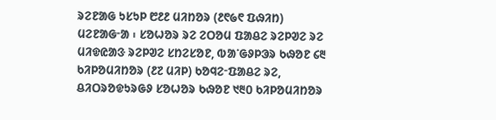ᱨᱮᱱᱟᱜ ᱩᱥᱩᱞ ᱘᱒᱒ ᱢᱤᱴᱚᱨ (᱒᱖᱙᱖ ᱯᱷᱤᱴ) ᱢᱮᱱᱟᱜᱼᱟ ᱾ ᱥᱚᱦᱚᱨ ᱨᱮ ᱮᱛᱚᱢ ᱯᱟᱪᱮ ᱨᱮᱞᱣᱮ ᱨᱮ ᱢᱤᱫᱭᱟᱝ ᱨᱮᱞᱣᱮ ᱥᱴᱮᱥᱚᱱ, ᱵᱟᱸᱜᱽᱞᱳᱨ ᱠᱷᱚᱱ ᱔᱓ ᱠᱤᱞᱚᱢᱤᱴᱚᱨ (᱒᱗ ᱢᱤᱞ) ᱠᱚᱧᱮᱼᱯᱟᱪᱮ ᱨᱮ, ᱪᱤᱛᱨᱚᱫᱩᱨᱜᱽ ᱥᱚᱦᱚᱨ ᱠᱷᱚᱱ ᱑᱓᱐ ᱠᱤᱞᱚᱢᱤᱴᱚᱨ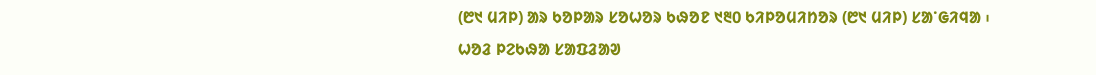(᱘᱑ ᱢᱤᱞ) ᱟᱨ ᱠᱚᱞᱟᱨ ᱥᱚᱦᱚᱨ ᱠᱷᱚᱱ ᱑᱓᱐ ᱠᱤᱞᱚᱢᱤᱴᱚᱨ (᱘᱑ ᱢᱤᱞ) ᱥᱟᱸᱜᱤᱧᱟ ᱾
ᱦᱚᱲ ᱞᱮᱠᱷᱟ ᱥᱟᱯᱲᱟᱣ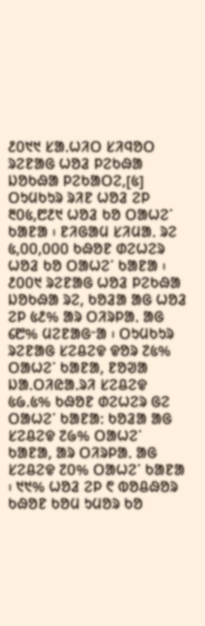᱒᱐᱑᱑ ᱥᱟᱹᱦᱤᱛ ᱥᱤᱧᱚᱛ ᱨᱮᱱᱟᱜ ᱦᱚᱲ ᱞᱮᱠᱷᱟ ᱡᱚᱠᱷᱟ ᱞᱮᱠᱟᱛᱮ,[᱕] ᱛᱩᱢᱠᱩᱨ ᱨᱤᱱ ᱦᱚᱲ ᱮᱞ ᱓᱐᱕,᱘᱒᱑ ᱦᱚᱲ ᱠᱚ ᱛᱟᱦᱮᱸ ᱠᱟᱱᱟ ᱾ ᱱᱤᱜᱟᱢ ᱥᱤᱢᱟᱹ ᱨᱮ ᱕,᱐᱐,᱐᱐᱐ ᱠᱷᱚᱱ ᱰᱮᱦᱮᱨ ᱦᱚᱲ ᱠᱚ ᱛᱟᱦᱮᱸ ᱠᱟᱱᱟ ᱾ ᱒᱐᱐᱑ ᱨᱮᱱᱟᱜ ᱦᱚᱲ ᱞᱮᱠᱷᱟ ᱡᱚᱠᱷᱟ ᱨᱮ, ᱠᱚᱲᱟ ᱟᱜ ᱦᱚᱲ ᱮᱞ ᱕᱒% ᱟᱨ ᱛᱤᱨᱞᱟᱹ ᱟᱜ ᱔᱘% ᱢᱮᱱᱟᱜᱼᱟ ᱾ ᱛᱩᱢᱠᱩᱨ ᱨᱮᱱᱟᱜ ᱥᱮᱪᱮᱫ ᱫᱚᱨ ᱗᱕% ᱛᱟᱦᱮᱸ ᱠᱟᱱᱟ, ᱱᱚᱣᱟ ᱡᱟᱹᱛᱤᱭᱟᱹᱨᱤ ᱥᱮᱪᱮᱫ ᱕᱙.᱕% ᱠᱷᱚᱱ ᱰᱮᱦᱮᱨ ᱜᱮ ᱛᱟᱦᱮᱸ ᱠᱟᱱᱟ: ᱠᱚᱲᱟ ᱟᱜ ᱥᱮᱪᱮᱫ ᱗᱙% ᱛᱟᱦᱮᱸ ᱠᱟᱱᱟ, ᱟᱨ ᱛᱤᱨᱞᱟᱹ ᱟᱜ ᱥᱮᱪᱮᱫ ᱗᱐% ᱛᱟᱦᱮᱸ ᱠᱟᱱᱟ ᱾ ᱑᱑% ᱦᱚᱲ ᱮᱞ ᱖ ᱵᱚᱪᱷᱚᱨ ᱠᱷᱚᱱ ᱠᱚᱢ ᱩᱢᱚᱨ ᱠᱚ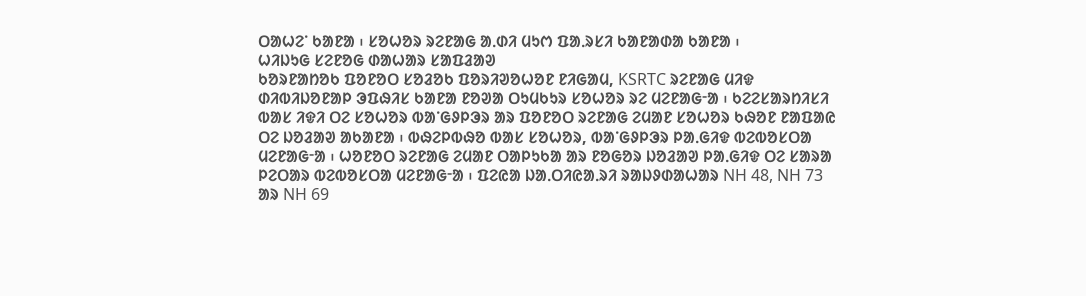ᱛᱟᱦᱮᱸ ᱠᱟᱱᱟ ᱾ ᱥᱚᱦᱚᱨ ᱨᱮᱱᱟᱜ ᱟᱹᱰᱤ ᱢᱩᱬ ᱯᱟᱹᱨᱥᱤ ᱠᱟᱱᱟᱰᱟ ᱠᱟᱱᱟ ᱾
ᱦᱤᱡᱩᱜ ᱥᱮᱱᱚᱜ ᱰᱟᱦᱟᱨ ᱥᱟᱯᱲᱟᱣ
ᱠᱚᱨᱱᱟᱴᱚᱠ ᱯᱚᱱᱚᱛ ᱥᱚᱲᱚᱠ ᱯᱚᱨᱤᱣᱚᱦᱚᱱ ᱱᱤᱜᱟᱢ, KSRTC ᱨᱮᱱᱟᱜ ᱢᱤᱫ ᱰᱤᱵᱤᱡᱚᱱᱟᱞ ᱳᱯᱷᱤᱥ ᱠᱟᱱᱟ ᱱᱚᱣᱟ ᱛᱩᱢᱠᱩᱨ ᱥᱚᱦᱚᱨ ᱨᱮ ᱢᱮᱱᱟᱜᱼᱟ ᱾ ᱠᱮᱮᱥᱟᱨᱴᱤᱥᱤ ᱵᱟᱥ ᱤᱫᱤ ᱛᱮ ᱥᱚᱦᱚᱨ ᱵᱟᱸᱜᱽᱞᱳᱨ ᱟᱨ ᱯᱚᱱᱚᱛ ᱨᱮᱱᱟᱜ ᱮᱢᱟᱱ ᱥᱚᱦᱚᱨ ᱠᱷᱚᱱ ᱱᱟᱯᱟᱭ ᱛᱮ ᱡᱚᱲᱟᱣ ᱟᱠᱟᱱᱟ ᱾ ᱵᱷᱮᱞᱵᱷᱚ ᱵᱟᱥ ᱥᱚᱦᱚᱨ, ᱵᱟᱸᱜᱽᱞᱳᱨ ᱞᱟᱹᱜᱤᱫ ᱵᱮᱵᱚᱥᱛᱟ ᱢᱮᱱᱟᱜᱼᱟ ᱾ ᱦᱚᱱᱚᱛ ᱨᱮᱱᱟᱜ ᱮᱢᱟᱱ ᱛᱟᱞᱩᱠᱟ ᱟᱨ ᱱᱚᱜᱚᱨ ᱡᱚᱲᱟᱣ ᱞᱟᱹᱜᱤᱫ ᱛᱮ ᱥᱟᱨᱟ ᱞᱮᱛᱟᱨ ᱵᱮᱵᱚᱥᱛᱟ ᱢᱮᱱᱟᱜᱼᱟ ᱾ ᱯᱮᱭᱟ ᱡᱟᱹᱛᱤᱭᱟᱹᱨᱤ ᱨᱟᱡᱽᱰᱟᱦᱟᱨ NH 48, NH 73 ᱟᱨ NH 69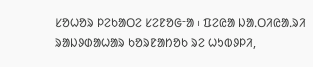ᱥᱚᱦᱚᱨ ᱞᱮᱠᱟᱛᱮ ᱥᱮᱱᱚᱜᱼᱟ ᱾ ᱯᱮᱭᱟ ᱡᱟᱹᱛᱤᱭᱟᱹᱨᱤ ᱨᱟᱡᱽᱰᱟᱦᱟᱨ ᱠᱚᱨᱱᱟᱴᱚᱠ ᱨᱮ ᱦᱩᱵᱽᱞᱤ,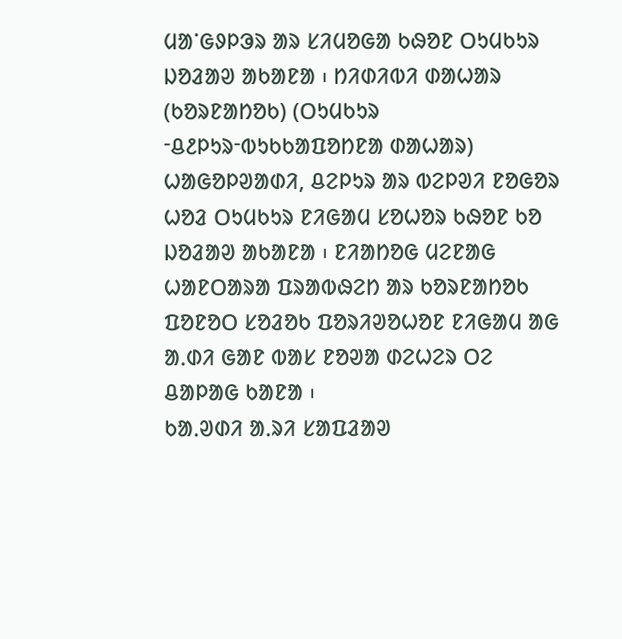ᱢᱟᱸᱜᱽᱞᱳᱨ ᱟᱨ ᱥᱤᱢᱚᱜᱟ ᱠᱷᱚᱱ ᱛᱩᱢᱠᱩᱨ ᱡᱚᱲᱟᱣ ᱟᱠᱟᱱᱟ ᱾ ᱴᱤᱰᱤᱵᱤ ᱰᱟᱦᱟᱨ (ᱠᱚᱨᱱᱟᱴᱚᱠ) (ᱛᱩᱢᱠᱩᱨ ᱼᱪ᱒ᱞᱩᱨᱼᱵᱩᱠᱠᱟᱯᱚᱴᱱᱟ ᱰᱟᱦᱟᱨ) ᱦᱟᱜᱚᱞᱣᱟᱰᱤ, ᱪᱮᱞᱩᱨ ᱟᱨ ᱵᱮᱞᱣᱤ ᱱᱚᱜᱚᱨ ᱦᱚᱲ ᱛᱩᱢᱠᱩᱨ ᱱᱤᱜᱟᱢ ᱥᱚᱦᱚᱨ ᱠᱷᱚᱱ ᱠᱚ ᱡᱚᱲᱟᱣ ᱟᱠᱟᱱᱟ ᱾ ᱱᱤᱟᱴᱚᱜ ᱢᱮᱱᱟᱜ ᱦᱟᱱᱛᱟᱨᱟ ᱯᱨᱟᱵᱷᱮᱴ ᱟᱨ ᱠᱚᱨᱱᱟᱴᱚᱠ ᱯᱚᱱᱚᱛ ᱥᱚᱲᱚᱠ ᱯᱚᱨᱤᱣᱚᱦᱚᱱ ᱱᱤᱜᱟᱢ ᱟᱜ ᱟᱹᱰᱤ ᱜᱟᱱ ᱵᱟᱥ ᱱᱚᱣᱟ ᱰᱮᱦᱮᱨ ᱛᱮ ᱪᱟᱞᱟᱜ ᱠᱟᱱᱟ ᱾
ᱠᱟᱹᱣᱰᱤ ᱟᱹᱨᱤ ᱥᱟᱯᱲᱟᱣ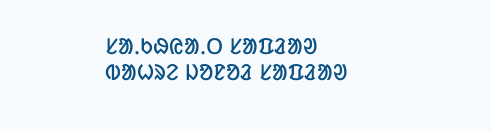ᱥᱟᱹᱠᱷᱭᱟᱹᱛ ᱥᱟᱯᱲᱟᱣ
ᱵᱟᱦᱨᱮ ᱡᱚᱱᱚᱲ ᱥᱟᱯᱲᱟᱣ